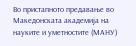Во пристапното предавање во Македонската академија на науките и уметностите (МАНУ)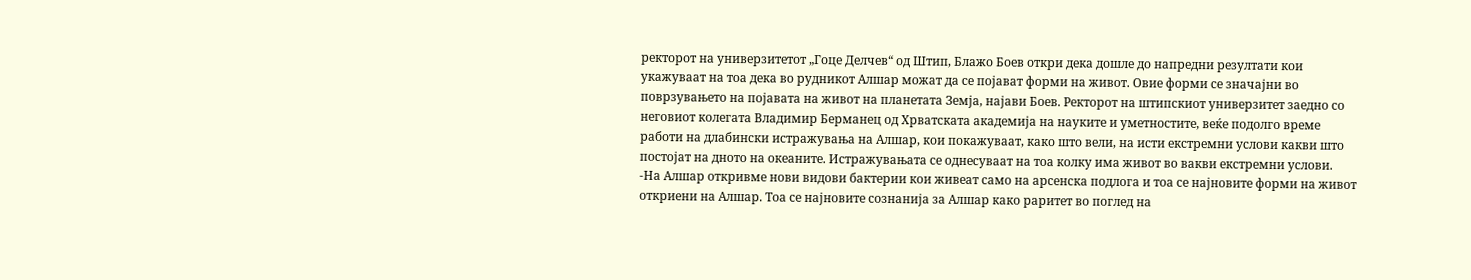ректорот на универзитетот „Гоце Делчев“ од Штип, Блажо Боев откри дека дошле до напредни резултати кои укажуваат на тоа дека во рудникот Алшар можат да се појават форми на живот. Овие форми се значајни во поврзувањето на појавата на живот на планетата Земја, најави Боев. Ректорот на штипскиот универзитет заедно со неговиот колегата Владимир Берманец од Хрватската академија на науките и уметностите, веќе подолго време работи на длабински истражувања на Алшар, кои покажуваат, како што вели, на исти екстремни услови какви што постојат на дното на океаните. Истражувањата се однесуваат на тоа колку има живот во вакви екстремни услови.
-На Алшар откривме нови видови бактерии кои живеат само на арсенска подлога и тоа се најновите форми на живот откриени на Алшар. Тоа се најновите сознанија за Алшар како раритет во поглед на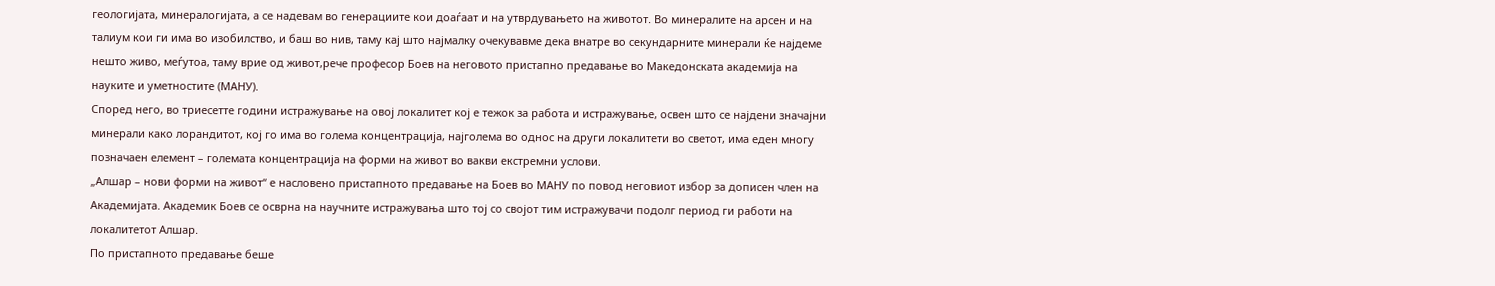геологијата, минералогијата, а се надевам во генерациите кои доаѓаат и на утврдувањето на животот. Во минералите на арсен и на талиум кои ги има во изобилство, и баш во нив, таму кај што најмалку очекувавме дека внатре во секундарните минерали ќе најдеме нешто живо, меѓутоа, таму врие од живот,рече професор Боев на неговото пристапно предавање во Македонската академија на науките и уметностите (МАНУ).
Според него, во триесетте години истражување на овој локалитет кој е тежок за работа и истражување, освен што се најдени значајни минерали како лорандитот, кој го има во голема концентрација, најголема во однос на други локалитети во светот, има еден многу позначаен елемент – големата концентрација на форми на живот во вакви екстремни услови.
„Алшар – нови форми на живот“ е насловено пристапното предавање на Боев во МАНУ по повод неговиот избор за дописен член на Академијата. Академик Боев се осврна на научните истражувања што тој со својот тим истражувачи подолг период ги работи на локалитетот Алшар.
По пристапното предавање беше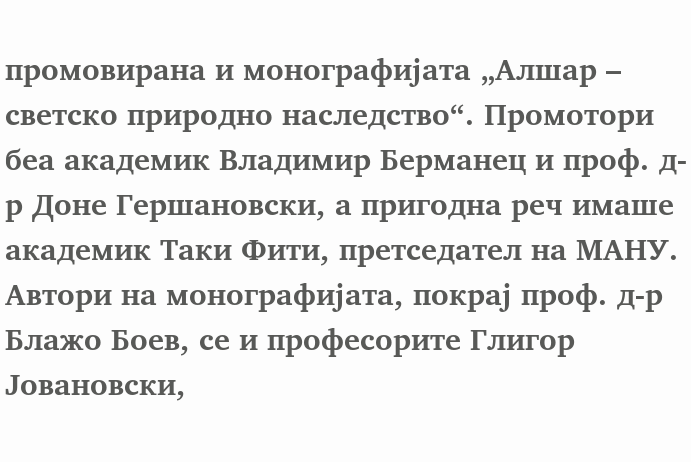промовирана и монографијата „Алшар – светско природно наследство“. Промотори беа академик Владимир Берманец и проф. д-р Доне Гершановски, а пригодна реч имаше академик Таки Фити, претседател на МАНУ. Автори на монографијата, покрај проф. д-р Блажо Боев, се и професорите Глигор Јовановски,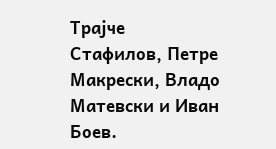Трајче Стафилов, Петре Макрески, Владо Матевски и Иван Боев.